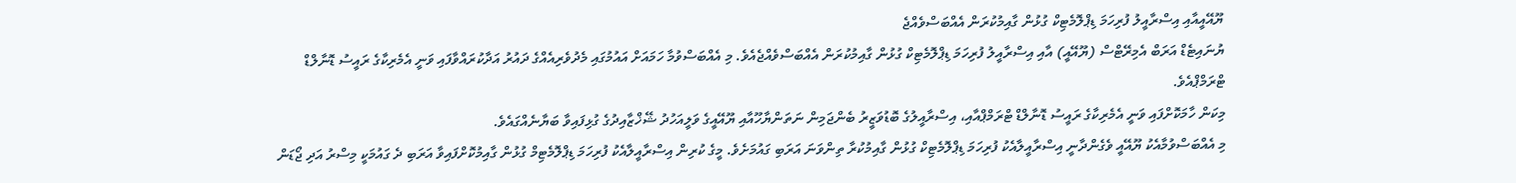ޔޫއޭއީއާއި އިސްރާއީލު ފުރިހަމަ ޑިޕްލޮމެޓިކް ގުޅުން ގާއިމުކުރަން އެއްބަސްވެއްޖެ
ޔުނައިޓެޑް އަރަބް އެމިރޭޓްސް (ޔޫއޭއީ) އާއި އިސްރާއީލު ފުރިހަމަ ޑިޕްލޮމެޓިކް ގުޅުން ގާއިމުކުރަން އެއްބަސްވެއްޖެއެވެ. މި އެއްބަސްވުމާ ހަމައަށް އައުމުގައި މެދުވެރިއެއްގެ ދައުރު އަދާކުރައްވާފައި ވަނީ އެމެރިކާގެ ރައީސު ޑޮނާލްޑް ޓްރަމްޕްއެވެ.
މިކަން ހާމަކޮށްފައި ވަނީ އެމެރިކާގެ ރައީސު ޑޮނާލްޑް ޓްރަމްޕްއާއި، އިސްރާއީލުގެ ބޮޑުވަޒީރު ބެންޖަމިން ނަތަންޔާހޫއާއި ޔޫއޭއީގެ ވަލީއަހުދު ޝޭޚްޒާއިދުގެ ގުޅިފައިވާ ބަޔާނެއްގައެވެ.
މި އެއްބަސްވުމާއެކު ޔޫއޭއީ ވެގެންދާނީ އިސްރާއީލާއެކު ފުރިހަމަ ޑިޕްލޮމެޓިކް ގުޅުން ގާއިމުކުރާ ތިންވަނަ އަރަބި ގައުމަށެވެ. މީގެ ކުރިން އިސްރާއީލާއެކު ފުރިހަމަ ޑިޕްލޮމެޓިމް ގުޅުން ގާއިމުކޮށްފައިވާ އަރަބި ދެ ގައުމަކީ މިސްރު އަދި ޖޯޑަން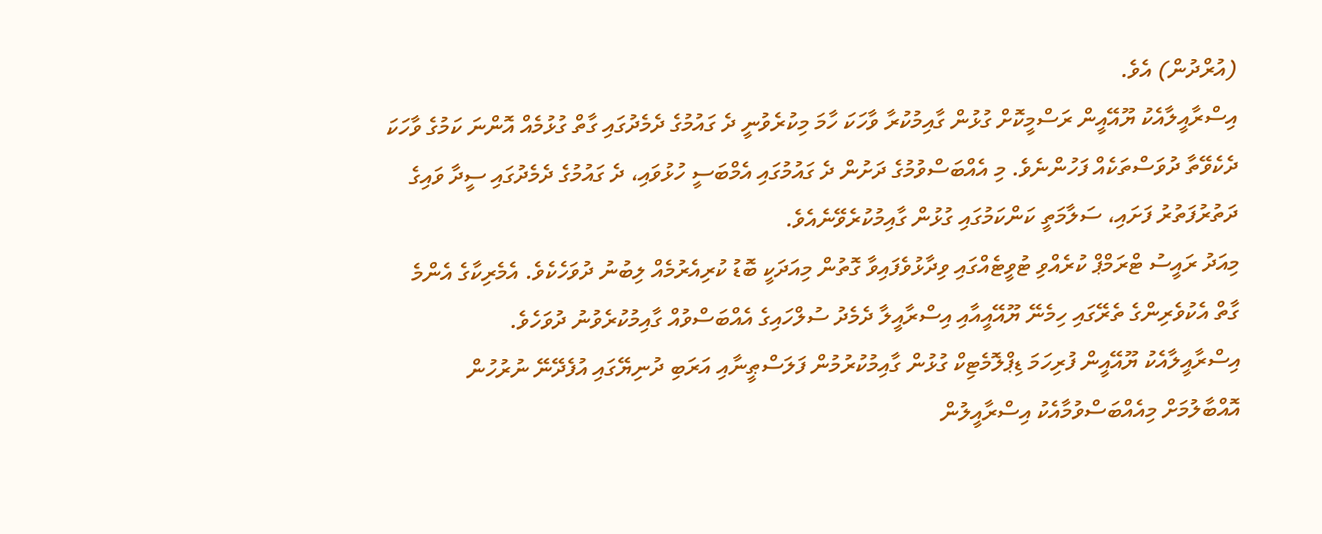(އުރްދުން) އެވެ.
އިސްރާއީލާއެކު ޔޫއޭއީން ރަސްމީކޮށް ގުޅުން ގާއިމުކުރާ ވާހަކަ ހާމަ މިކުރެވުނީ ދެ ގައުމުގެ ދެމެދުގައި ގާތް ގުޅުމެއް އޮންނަ ކަމުގެ ވާހަކަ ދެކެވޭތާ ދުވަސްތަކެއް ފަހުންނެވެ. މި އެއްބަސްވުމުގެ ދަށުން ދެ ގައުމުގައި އެމްބަސީ ހުޅުވައި، ދެ ގައުމުގެ ދެމެދުގައި ސީދާ ވައިގެ ދަތުރުފަތުރު ފަށައި، ސަލާމަތީ ކަންކަމުގައި ގުޅުން ގާއިމުކުރެވޭނެއެވެ.
މިއަދު ރައީސު ޓްރަމްޕް ކުރެއްވި ޓުވީޓެއްގައި ވިދާޅުވެފައިވާ ގޮތުން މިއަދަކީ ބޮޑު ކުރިއެރުމެއް ލިބުނު ދުވަހެކެވެ. އެމެރިކާގެ އެންމެ ގާތް އެކުވެރިންގެ ތެރޭގައި ހިމެނޭ ޔޫއޭއީއާއި އިސްރާއީލާ ދެމެދު ސުލްހައިގެ އެއްބަސްވުއް ގާއިމުކުރެވުނު ދުވަހެވެ.
އިސްރާއީލާއެކު ޔޫއޭއީން ފުރިހަމަ ޑިޕްލޮމެޓިކް ގުޅުން ގާއިމުކުރުމުން ފަލަސްޠީނާއި އަރަބި ދުނިޔޭގައި އުފެދޭނޭ ނުރުހުން އޮއްބާލުމަށް މިއެއްބަސްވުމާއެކު އިސްރާއީލުން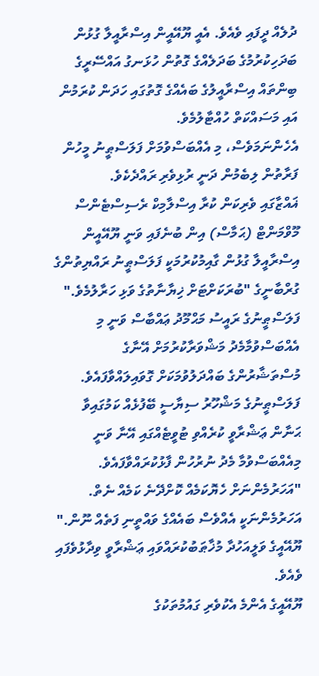ދުލެއް ދީފައި ވެއެވެ. އެއީ ޔޫއޭއީން އިސްރާއީލާ ގުޅުން ބަދަހިކުރުމުގެ ބަދަލެއްގެ ގޮތުން ހުޅަނގު އައްސޭރީގެ ބިންތައް އިސްރާއީލުގެ ބައެއްގެ ގޮތުގައި ހަދަން ކުރަމުން އައި މަސައްކަތް ހުއްޓާލުމެވެ.
އެހެންނަމަވެސް، މި އެއްބަސްވުމަށް ފަލަސްޠީނު މީހުން ފަރާތުން ލިބެމުން ދަނީ ރުޅިވެރި ރައްދެކެވެ.
ޣައްޒާގައި ވެރިކަން ކުރާ އިސްލާމިކް ރެސިސްޓެންސް މޫވްމަންޓް (ޙަމާސް) އިން ބުނެފައި ވަނީ ޔޫއޭއީން އިސްރާއީލާ ގުޅުން ގާއިމުކުރުމަކީ ފަލަސްޠީނު ރައްޔިތުންގެ ގުރްބާނީގެ "ބުރަކަށްޓަށް ޚިޔާނާތުގެ ވަޅި ހަރާލުމެވެ."
ފަލަސްޠީނުގެ ރައީސު މަޙްމޫދު ޢައްބާސް ވަނީ މި އެއްބަސްވުމާމެދު މަޝްވަރާކުރުމަށް އޭނާގެ މުސްތަޝާރުންގެ ބައްދަލުވުމަކަށް ގޮވައިލައްވާފައެވެ.
ފަލަސްޠީނުގެ މަޝްހޫރު ސިޔާސީ ބޭފުޅެއް ކަމުގައިވާ ޙަނާން ޢަޝްރާވީ ކުރެއްވި ޓުވީޓެއްގައި އޭނާ ވަނީ މިއެއްބަސްވުމާ މެދު ނުރުހުން ފާޅުކުރައްވާފައެވެ. "އަހަރުމެންނަށް ހެޔޮކަމެއް ކޮށްދޭނެ ކަމެއް ނެތް. އަހަރުމެންނަކީ އެއްވެސް ބައެއްގެ ވައްތީނި ފަތެއް ނޫން." ޔޫއޭއީގެ ވަލީއަހުދާ މުޚާޠަބުކުރައްވައި ޢަޝްރާވީ ވިދާޅުވެފައި ވެއެވެ.
ޔޫއޭއީގެ އެންމެ އެކުވެރި ގައުމުތަކުގެ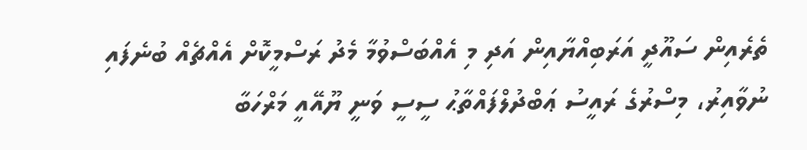ތެރެއިން ސައޫދީ އަރަބިއްޔާއިން އަދި މި އެއްބަސްވުމާ މެދު ރަސްމީކޮށް އެއްޗެއް ބުނެފައި ނުވާއިރު، މިސްރުގެ ރައީސު ޢަބްދުލްފައްތާޙު ސީސީ ވަނީ ޔޫއޭއީ މަރްހަބާ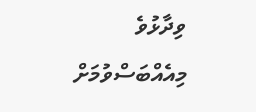ވިދާޅުވެ މިއެއްބަސްވުމަށް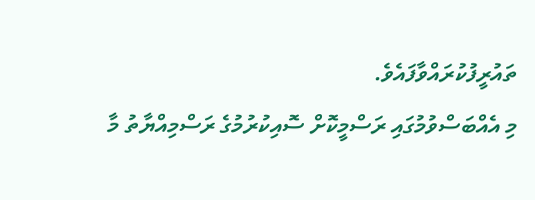ތައުރީފުކުރައްވާފައެވެ.
މި އެއްބަސްވުމުގައި ރަސްމީކޮށް ސޮއިކުރުމުގެ ރަސްމިއްޔާތު މާ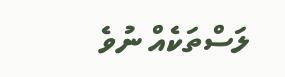ލަސްތަކެއް ނުވެ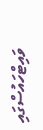ވައިޓްހައުސްގައި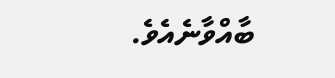ބާއްވާނެއެވެ.